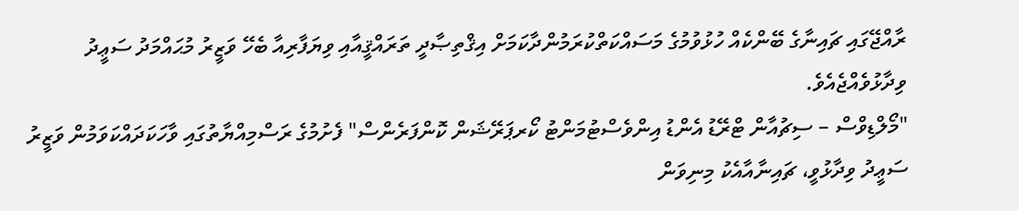ރާއްޖޭގައި ޗައިނާގެ ބޭންކެއް ހުޅުވުމުގެ މަސައްކަތްކުރަމުންދާކަމަށް އިޤްތިޞާދީ ތަރައްޤީއާއި ވިޔަފާރިއާ ބެހޭ ވަޒީރު މުޙައްމަދު ސަޢީދު ވިދާޅުވެއްޖެއެވެ.
"މޯލްޑިވްސް – ސިޗުއާން ޓްރޭޑު އެންޑު އިންވެސްޓުމަންޓު ކޯރޕަރޭޝަން ކޮންފަރެންސް" ފެށުމުގެ ރަސްމިއްޔާތުގައި ވާހަކަދައްކަވަމުން ވަޒީރު ސަޢީދު ވިދާޅުވީ، ޗައިނާއާއެކު މިނިވަން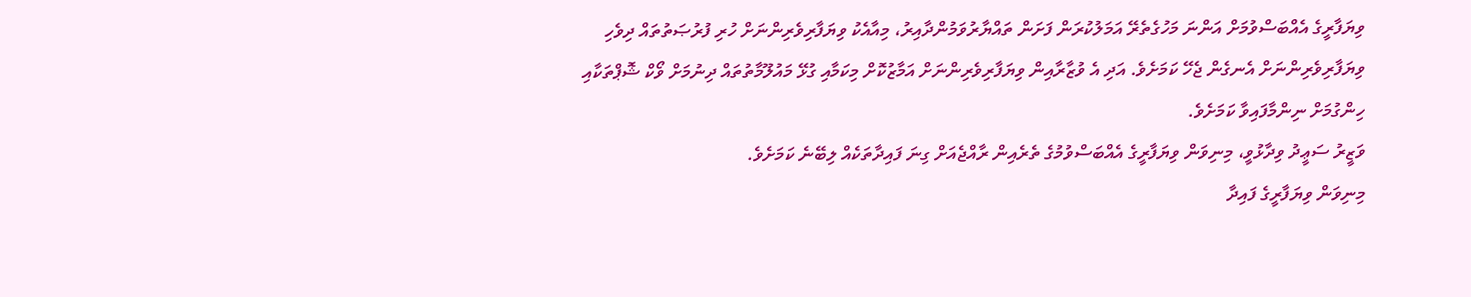ވިޔަފާރީގެ އެއްބަސްވުމަށް އަންނަ މަހުގެތެރޭ އަމަލުކުރަން ފަށަން ތައްޔާރުވަމުންދާއިރު، މިއާއެކު ވިޔަފާރިވެރިންނަށް ހުރި ފުރުޞަތުތައް ދިވެހި ވިޔަފާރިވެރިންނަށް އެނގެން ޖެހޭ ކަމަށެވެ. އަދި އެ ވުޒާރާއިން ވިޔަފާރިވެރިންނަށް އަމާޒުކޮށް މިކަމާއި ގުޅޭ މައުލޫމާތުތައް ދިނުމަށް ވޯކް ޝޮޕްތަކާއި ހިންގުމަށް ނިންމާފައިވާ ކަމަށެވެ.
ވަޒީރު ސަޢީދު ވިދާޅުވީ، މިނިވަން ވިޔަފާރީގެ އެއްބަސްވުމުގެ ތެރެއިން ރާއްޖެއަށް ގިނަ ފައިދާތަކެއް ލިބޭނެ ކަމަށެވެ.
މިނިވަން ވިޔަފާރީގެ ފައިދާ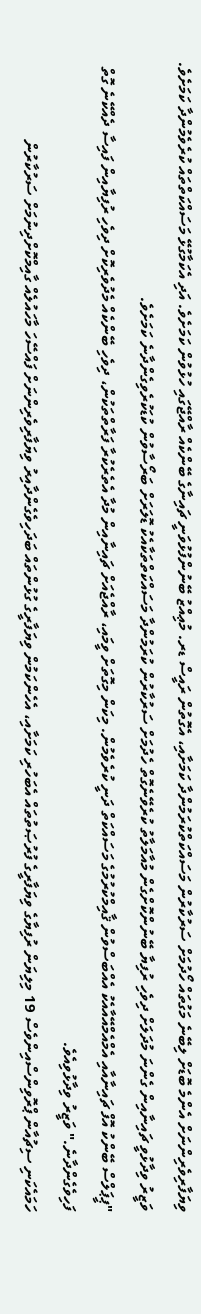ވިޔަފާރިވެރިންނަށް އެންމެ ބޮޑަށް ލިބޭނެ މަގުތައް ހޯދުމަށް ސަރުކާރުން މަސައްކަތްކުރަމުންދާ ކަމަށާއި، އެގޮތުން ރައީސް ޑރ. މުޢިއްޒު ބޭނުންފުޅުވަނީ ޗައިނާގެ ބޭންކެއް ރާއްޖޭގައި ހުޅުވުން ކަމަށެވެ. އަދި އެކަމާގުޅޭ މަސައްކަތްތައް ކުރެވެމުންދާ ކަމަށެވެ.
ވަޒީރު ވިދާޅުވީ ޗައިނާއިން ގެންނަ މުދަލަށް ދިވެހި ރުފިޔާ ބޭނުންކޮށްގެން މުއާމަލާތު ކުރެވޭނެގޮތް ހެދުމަށް ސަރުކާރުން ކުރަމުންދާ މަސައްކަތްތަކާއެކު ޑޮލަރަށް ބަރޯސާވުން ކުޑަކުރެވިގެންދާނެ ކަމަށެވެ.
"ޕީޕަލްސް ބޭންކު އޮފް ޗައިނާއާއި އެމްއެމްއޭއާއެކު އެއްބަސްވުން ޤާއިމްކުރުމުގެ މަސައްކަތް ދަނީ ކުރެވެމުން. މިކަން މިގޮތަށް ވީމައި، ރާއްޖެއަށް ޗައިނާއިން މުދާ އެތެރެކުރާ ފަރާތްތަކުން، ދިވެހި ބޭންކެއް މެދުވެރިކޮށް ދިވެހި ރުފިޔާއިން ފައިސާ ދެއްކޭނެ ގޮތް ފަހިވެގެންދާނެ." ވަޒީރު ވިދާޅުވިއެވެ.
ހަމައެކަނި ސިޗުއާން ޕްރޮވިންސްއިންވެސް 19 މިލިޔަން ރުފިޔާގެ ވިޔަފާރީގެ ފުރުޞަތުތައް އެބަހުރި ކަމަށާއި، އެހެންކަމުން ވިޔަފާރީގެ ގުޅުންތައް ބަދަހިވެގެންދާއިރު ވިޔަފާރިވެރިންނަށް ފައްސޭހަ މާހައުލެއް ގާއިމްކޮށްދިނުމަށް ސަރުކާރުން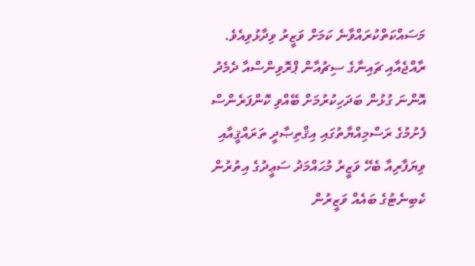މަސައްކަތްކުރައްވާނެ ކަމަށް ވަޒީރު ވިދާޅުވިއެވެ.
ރާއްޖެއާއި ޗައިނާގެ ސިޗުއާން ޕްރޮވިންސްއާ ދެމެދު އޮންނަ ގުޅުން ބަދަހިކުރުމަށް ބޭއްވި ކޮންފަރެންސް ފެށުމުގެ ރަސްމިއްޔާތުގައި އިޤްތިޞާދީ ތަރައްޤީއާއި ވިޔަފާރިއާ ބެހޭ ވަޒީރު މުޙައްމަދު ސަޢީދުގެ އިތުރުން ކެބިނެޓުގެ ބައެއް ވަޒީރުން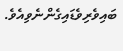ބައިވެރިވެޑައިގެންނެވިއެވެ.